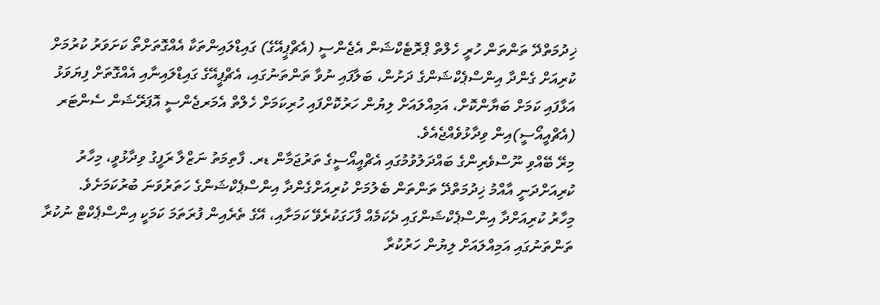ޚިދުމަތްދޭ ތަންތަން ހުރީ ހެލްތް ޕްރޮޓެކްޝަން އެޖެންސީ (އެޗްޕީއޭގެ) ގައިޑްލައިންތަކާ އެއްގޮތަށްތޯ ކަށަވަރު ކުރުމަށް ކުރިއަށް ގެންދާ އިންސްޕެކްޝަންގެ ދަށުން، ބަލާފައި ނުވާ ތަންތަނުގައި، އެޗްޕީއޭގެ ގައިޑްލައިނާއި އެއްގޮތަށް ފިޔަވަޅު އަޅާފައި ކަމަށް ބަޔާންކޮށް، އަމިއްލައަށް ލިޔުން ހަރުކޮށްފައި ހުރިކަމަށް ހެލްތް އެމަރޖެންސީ އޮޕަރޭޝަން ސެންޓަރ (އެޗްއީއޯސީ)އިން ވިދާޅުވެއްޖެއެވެ.
މިރޭ ބޭއްވި ނޫސްވެރިންގެ ބައްދަލުވުމުގައި އެޗްއީއޯސީގެ ތަރުޖަމާން ޑރ. ފާތިމަތު ނަޒްލާ ރަފީގު ވިދާޅުވީ، މިހާރު ކުރިއަށްދަނީ އާއްމު ޚިދުމަތްދޭ ތަންތަން ބެލުމަށް ކުރިއަށްގެންދާ އިންސްޕެކްޝަންގެ ހަތަރުވަނަ ބުރުކަމަށެވެ.
މިހާރު ކުރިއަށްދާ އިންސްޕެކްޝަންގައި ދެކަމެއް ފާހަގަކުރެވޭ ކަމަށާއި، އޭގެ ތެރެއިން ފުރަތަމަ ކަމަކީ އިންސްޕެކްޓް ނުކުރާ ތަންތަނުގައި އަމިއްލައަށް ލިޔުން ހަރުކުރާ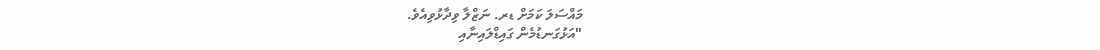މައްސަލަ ކަމަށް ޑރ. ނަޒްލާ ވިދާޅުވިއެވެ.
"އަޅުގަނޑުމެން ގައިޑްލައިނާއި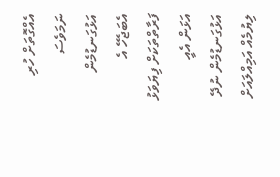އެއްގޮތަށް ހުރި ނަމަވެސަ އަޅުގަނޑުމެން އެބަޖެހޭ އެ ފަރާތްތަކަށް ފިޔަވަޅު އަޅަން އެއީ އަޅުގަނޑުމެން ނުދޭ ލިޔުމެއް އަމިއްލައަށް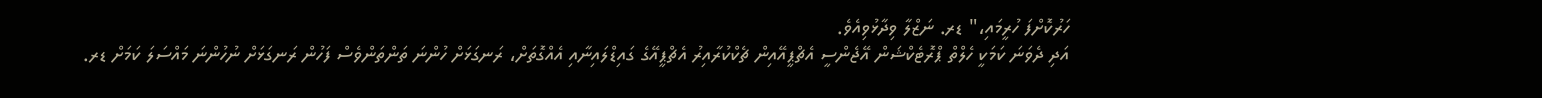ހަރުކޮށްފަ ހުރީމައި،" ޑރ. ނަޒްލާ ވިދާޅުވިއެވެ.
އަދި ދެވަނަ ކަމަކީ ހެލްތް ޕްރޮޓެކްޝަން އޭޖެންސީ އެޗްޕީއޭއިން ޗެކްކުރާއިރު އެޗްޕީއޭގެ ގައިޑްލައިނާއި އެއްގޮތަށް، ރަނގަޅަށް ހުންނަ ތަންތަންވެސް ފަހުން ރަނގަޅަށް ނުހުންނަ މައްސަލަ ކަމަށް ޑރ.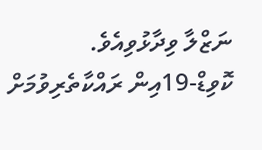ނަޒްލާ ވިދާޅުވިއެވެ.
ކޮވިޑް-19އިން ރައްކާތެރިވުމަށް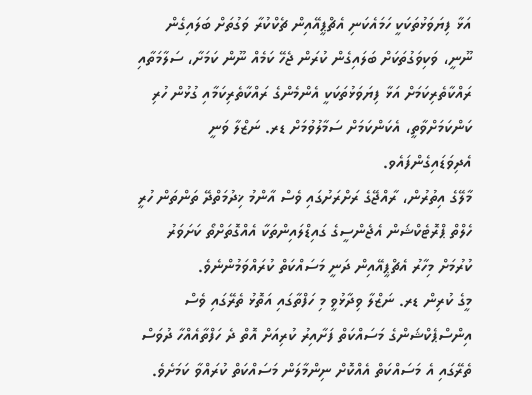އަޅާ ފިޔަވަޅުތަކަކީ ހަމައެކަނި އެޗްޕީއޭއިން ޗެކްކުރާ ވަގުތަށް ބަލައިގެން ނޫނީ، ވަކިވަގުތަކަށް ބަލައިގެން ކުރަން ޖެހޭ ކަމެއް ނޫން ކަމަށާ، ސަލާމަތާއި ރައްކާތެރިކަމަށް އަޅާ ފިޔަވަޅުތަކަކީ އެންމެންގެ ރައްކާތެރިކަމާއި ގުޅުން ހުރި ކަންކަމަށްވާތީ، އެކަންކަމަށް ސަމާލުވުމަށް ޑރ. ނަޒްލާ ވަނީ އެދިވަޑައިގެންފައެވ.
މާލޭގެ އިތުރުން، ރާއްޖޭގެ ރަށްރަށުގައި ވެސް އާންމު ޚިދުމަތްދޭ ތަންތަން ހުރީ ހެލްތް ޕްރޮޓެކްޝަން އެޖެންސީގެ ގައިޑްލައިންތަކާ އެއްގޮތަށްތޯ ކަށަވަރު ކުރުމަށް މިހާރު އެޗްޕީއޭއިން ދަނީ މަސައްކަތް ކުރައްވަމުންނެވެ.
މީގެ ކުރިން ޑރ. ނަޒްލާ ވިދާޅުވީ މި ހަފްތާގައި އަތޮޅު ތެރޭގައި ވެސް އިންސްޕެކްޝަންގެ މަސައްކަތް ފަށާއިރު ކުރިއަށް އޮތް ދެ ހަފްތާއެއްހާ ދުވަސް ތެރޭގައި އެ މަސައްކަތް އެއްކޮށް ނިންމާލަން މަސައްކަތް ކުރައްވާ ކަމަށެވެ.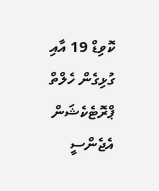ކޮވިޑް 19 އާއި ގުޅިގެން ހެލްތް ޕްރޮޓެކެޝަން އެޖެންސީ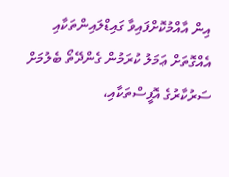އިން އާއްމުކޮށްފައިވާ ގައިޑްލައިންތަކާއި އެއްގޮތަށް ޢަމަލު ކުރަމުން ގެންދޭތޯ ބެލުމަށް ސަރުކާރުގެ އޮފީސްތަކާއި،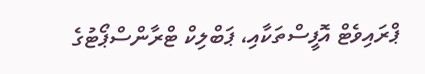ޕްރައިވެޓް އޮފީސްތަކާއި، ޕަބްލިކް ޓްރާންސްޕޯޓުގެ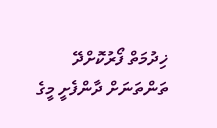ޚިދުމަތް ފޯރުކޮށްދޭ ތަންތަނަށް ދާންފެށީ މީގެ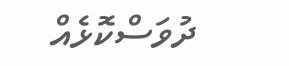ދުވަސްކޮޅެއް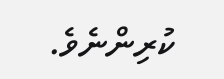ކުރިންނެވެ.